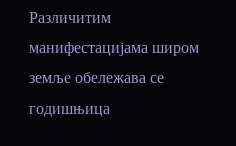Различитим манифестацијама широм земље обележава се годишњица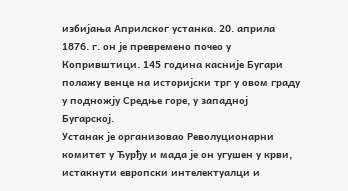избијања Априлског устанка. 20. априла 1876. г. он је превремено почео у Копривштици. 145 година касније Бугари полажу венце на историјски трг у овом граду у подножју Средње горе, у западној Бугарској.
Устанак је организовао Револуционарни комитет у Ђурђу и мада је он угушен у крви, истакнути европски интелектуалци и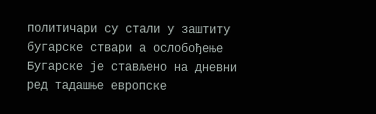политичари су стали у заштиту бугарске ствари а ослобођење Бугарске је стављено на дневни ред тадашње европске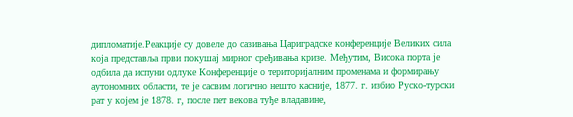дипломатије.Реакције су довеле до сазивања Цариградске конференције Великих сила која представља први покушај мирног сређивања кризе. Међутим, Висока порта је одбила да испуни одлуке Конференције о територијалним променама и формирању аутономних области, те је сасвим логично нешто касније, 1877. г. избио Руско-турски рат у којем је 1878. г, после пет векова туђе владавине,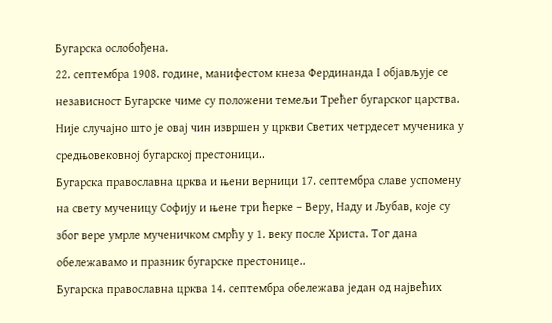Бугарска ослобођена.
22. септембра 1908. године, манифестом кнеза Фердинанда I објављује се независност Бугарске чиме су положени темељи Трећег бугарског царства. Није случајно што је овај чин извршен у цркви Светих четрдесет мученика у средњовековној бугарској престоници..
Бугарска православна црква и њени верници 17. септембра славе успомену на свету мученицу Софију и њене три ћерке – Веру, Наду и Љубав, које су због вере умрле мученичком смрћу у 1. веку после Христа. Тог дана обележавамо и празник бугарске престонице..
Бугарска православна црква 14. септембра обележава један од највећих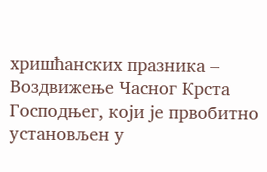хришћанских празника – Воздвижење Часног Крста Господњег, који је првобитно установљен у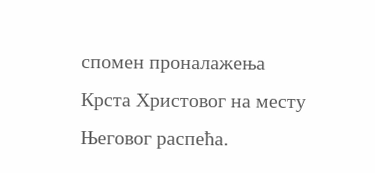спомен проналажења Крста Христовог на месту Његовог распећа.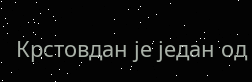Крстовдан је један од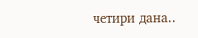четири дана..